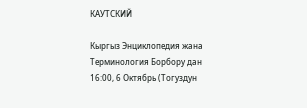КАУТСКИЙ

Кыргыз Энциклопедия жана Терминология Борбору дан
16:00, 6 Октябрь (Тогуздун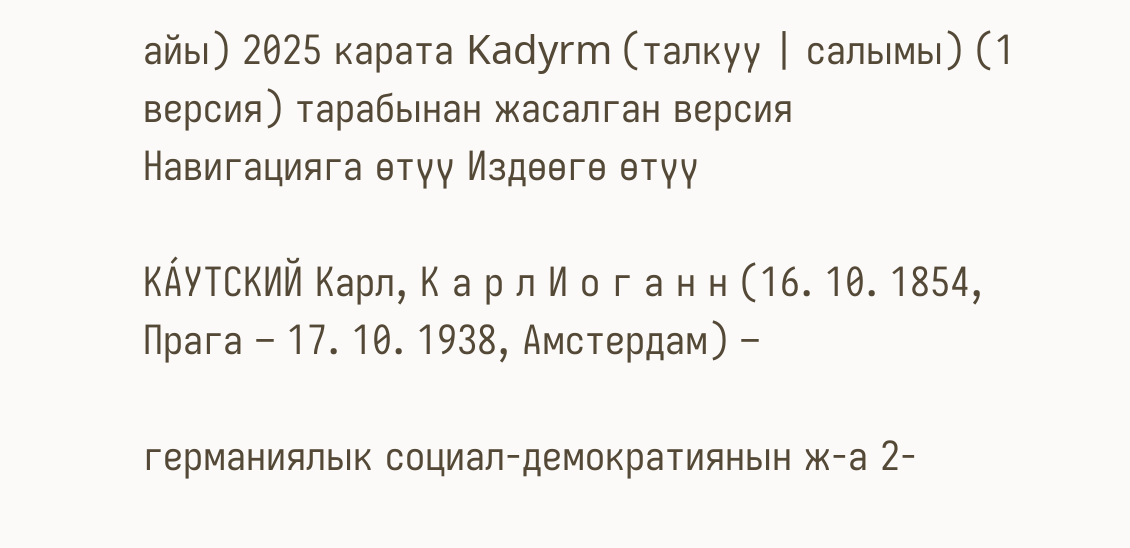айы) 2025 карата Kadyrm (талкуу | салымы) (1 версия) тарабынан жасалган версия
Навигацияга өтүү Издөөгө өтүү

КА́УТСКИЙ Карл, К а р л И о г а н н (16. 10. 1854, Прага – 17. 10. 1938, Амстердам) –

германиялык социал-демократиянын ж-а 2-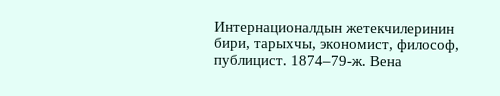Интернационалдын жетекчилеринин бири, тарыхчы, экономист, философ, публицист. 1874–79-ж. Вена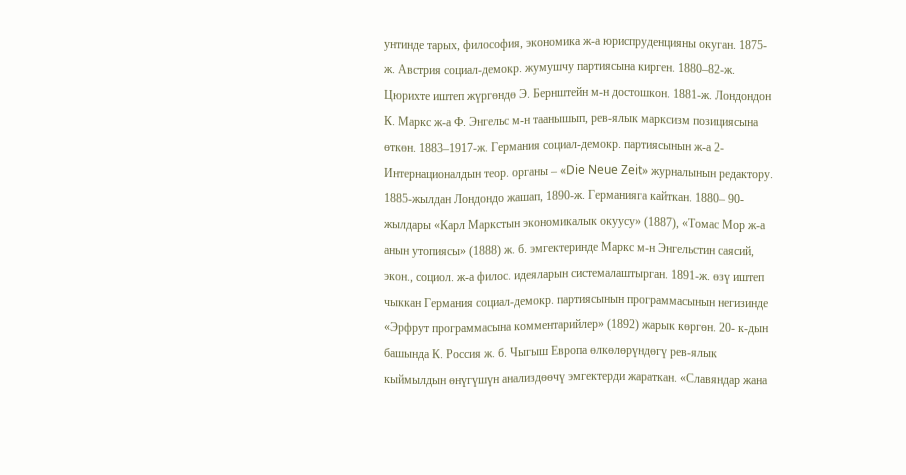унтинде тарых, философия, экономика ж-а юриспруденцияны окуган. 1875-ж. Австрия социал-демокр. жумушчу партиясына кирген. 1880–82-ж. Цюрихте иштеп жүргөндө Э. Бернштейн м-н достошкон. 1881-ж. Лондондон К. Маркс ж-а Ф. Энгельс м-н таанышып, рев-ялык марксизм позициясына өткөн. 1883–1917-ж. Германия социал-демокр. партиясынын ж-а 2-Интернационалдын теор. органы – «Die Neue Zeit» журналынын редактору. 1885-жылдан Лондондо жашап, 1890-ж. Германияга кайткан. 1880– 90-жылдары «Карл Маркстын экономикалык окуусу» (1887), «Томас Мор ж-а анын утопиясы» (1888) ж. б. эмгектеринде Маркс м-н Энгельстин саясий, экон., социол. ж-а филос. идеяларын системалаштырган. 1891-ж. өзү иштеп чыккан Германия социал-демокр. партиясынын программасынын негизинде «Эрфрут программасына комментарийлер» (1892) жарык көргөн. 20- к-дын башында К. Россия ж. б. Чыгыш Европа өлкөлөрүндөгү рев-ялык кыймылдын өнүгүшүн анализдөөчү эмгектерди жараткан. «Славяндар жана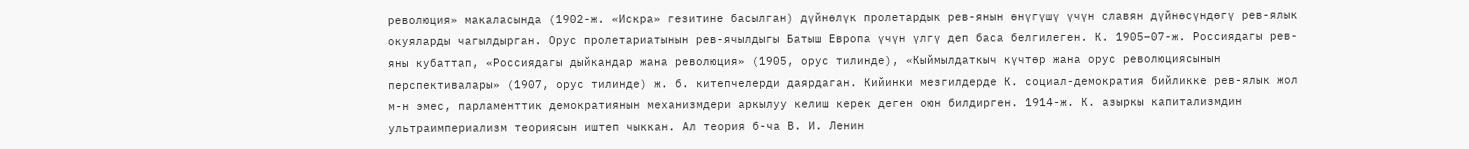революция» макаласында (1902-ж. «Искра» гезитине басылган) дүйнөлүк пролетардык рев-янын өнүгүшү үчүн славян дүйнөсүндөгү рев-ялык окуяларды чагылдырган. Орус пролетариатынын рев-ячылдыгы Батыш Европа үчүн үлгү деп баса белгилеген. К. 1905–07-ж. Россиядагы рев-яны кубаттап, «Россиядагы дыйкандар жана революция» (1905, орус тилинде), «Кыймылдаткыч күчтөр жана орус революциясынын перспективалары» (1907, орус тилинде) ж. б. китепчелерди даярдаган. Кийинки мезгилдерде К. социал-демократия бийликке рев-ялык жол м-н эмес, парламенттик демократиянын механизмдери аркылуу келиш керек деген оюн билдирген. 1914-ж. К. азыркы капитализмдин ультраимпериализм теориясын иштеп чыккан. Ал теория б-ча В. И. Ленин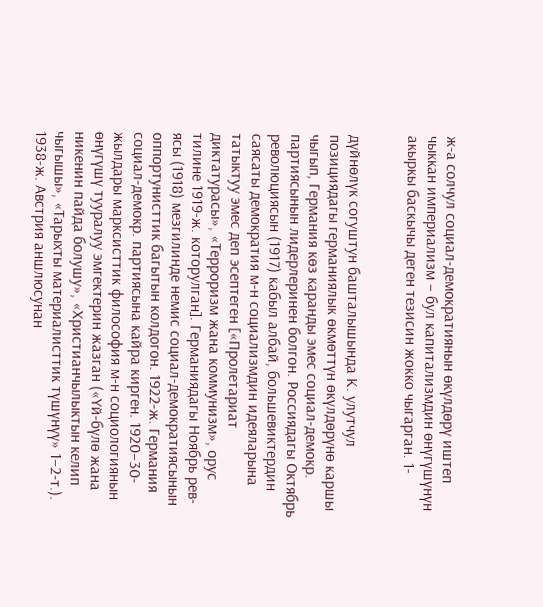ж-а солчул социал-демократиянын өкүлдөрү иштеп чыккан империализм – бул капитализмдин өнүгүшүнүн акыркы баскычы деген тезисин жокко чыгарган. 1-


дүйнөлүк согуштун башталышында К. улутчул позициядагы германиялык өкмөттүн өкүлдөрүнө каршы чыгып, Германия көз каранды эмес социал-демокр. партиясынын лидерлеринен болгон. Россиядагы Октябрь революциясын (1917) кабыл албай, большевиктердин саясаты демократия м-н социализмдин идеяларына татыктуу эмес деп эсептеген [«Пролетариат диктатурасы», «Терроризм жана коммунизм», орус тилине 1919-ж. которулган]. Германиядагы Ноябрь рев-ясы (1918) мезгилинде немис социал-демократиясынын оппортунисттик багытын колдогон. 1922-ж. Германия социал-демокр. партиясына кайра кирген. 1920–30-жылдары марксисттик философия м-н социологиянын өнүгүшү тууралуу эмгектерин жазган («Үй-бүлө жана никенин пайда болушу», «Христианчылыктын келип чыгышы», «Тарыхты материалисттик түшүнүү» 1–2-т.). 1938-ж. Австрия аншлюсунан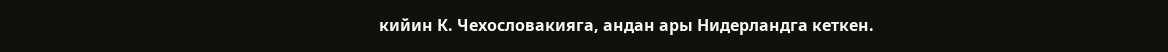кийин К. Чехословакияга, андан ары Нидерландга кеткен.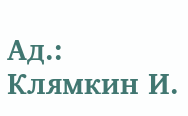Ад.: Клямкин И.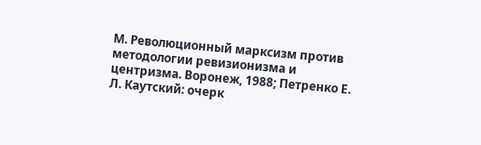М. Революционный марксизм против методологии ревизионизма и центризма. Воронеж, 1988; Петренко Е. Л. Каутский: очерк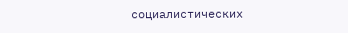социалистических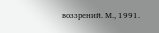воззрений. М., 1991.